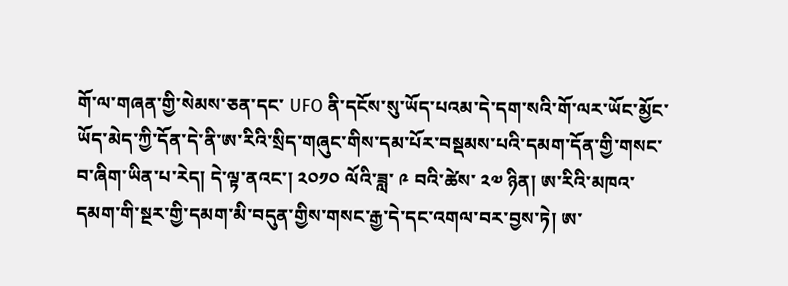གོ་ལ་གཞན་གྱི་སེམས་ཅན་དང་ UFO ནི་དངོས་སུ་ཡོད་པའམ་དེ་དག་སའི་གོ་ལར་ཡོང་མྱོང་ཡོད་མེད་ཀྱི་དོན་དེ་ནི་ཨ་རིའི་སྲིད་གཞུང་གིས་དམ་པོར་བསྡམས་པའི་དམག་དོན་གྱི་གསང་བ་ཞིག་ཡིན་པ་རེད། དེ་ལྟ་ནའང་། ༢༠༡༠ ལོའི་ཟླ་ ༩ བའི་ཚེས་ ༢༧ ཉིན། ཨ་རིའི་མཁའ་དམག་གི་སྔར་གྱི་དམག་མི་བདུན་གྱིས་གསང་རྒྱ་དེ་དང་འགལ་བར་བྱས་ཏེ། ཨ་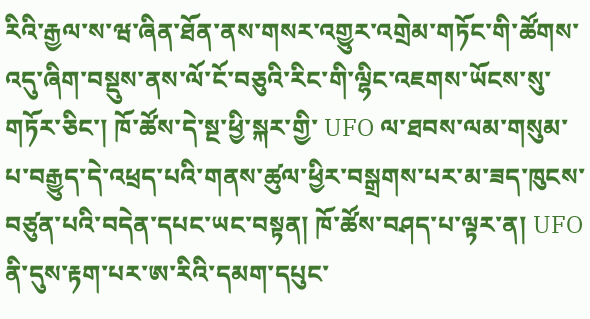རིའི་རྒྱལ་ས་ཝ་ཞིན་ཐོན་ནས་གསར་འགྱུར་འགྲེམ་གཏོང་གི་ཚོགས་འདུ་ཞིག་བསྡུས་ནས་ལོ་ངོ་བཅུའི་རིང་གི་ལྷིང་འཇགས་ཡོངས་སུ་གཏོར་ཅིང་། ཁོ་ཚོས་དེ་སྔ་ཕྱི་སྐར་གྱི་ UFO ལ་ཐབས་ལམ་གསུམ་པ་བརྒྱུད་དེ་འཕྲད་པའི་གནས་ཚུལ་ཕྱིར་བསྒྲགས་པར་མ་ཟད་ཁུངས་བཙུན་པའི་བདེན་དཔང་ཡང་བསྟན། ཁོ་ཚོས་བཤད་པ་ལྟར་ན། UFO ནི་དུས་རྟག་པར་ཨ་རིའི་དམག་དཔུང་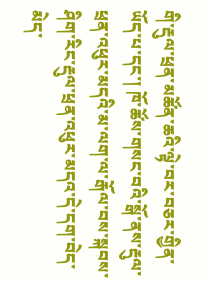གི་རྡུལ་ཕྲན་མཚོན་ཆའི་ལྟེ་བར་བཅར་གྱིན་ཡོད་པ་དང་། ཁོ་ཚོས་གསང་བའི་སྒོ་ནས་རྡུལ་ཕྲན་འཕུར་མདའི་མ་ལག་ལ་རྒོལ་བས་སྐབས་ཤིག་རིང་རྡུལ་ཕྲན་འཕུར་མདའ་དེ་དག་བེད་མེད་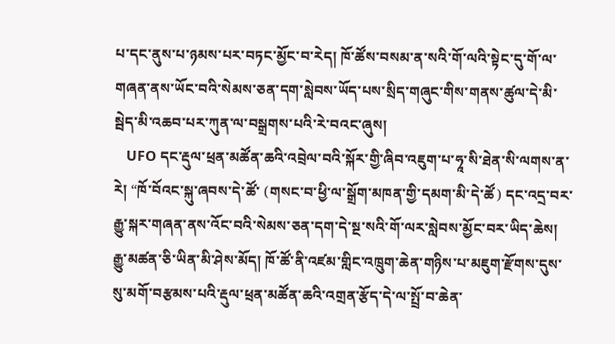པ་དང་ནུས་པ་ཉམས་པར་བཏང་མྱོང་བ་རེད། ཁོ་ཚོས་བསམ་ན་སའི་གོ་ལའི་སྟེང་དུ་གོ་ལ་གཞན་ནས་ཡོང་བའི་སེམས་ཅན་དག་སླེབས་ཡོད་པས་སྲིད་གཞུང་གིས་གནས་ཚུལ་དེ་མི་སྦེད་མི་འཆབ་པར་ཀུན་ལ་བསྒྲགས་པའི་རེ་བའང་ཞུས།
   UFO དང་རྡུལ་ཕྲན་མཚོན་ཆའི་འབྲེལ་བའི་སྐོར་གྱི་ཞིབ་འཇུག་པ་ཧཱ་སི་ཐེན་སི་ལགས་ན་རེ། “ཁོ་བོའང་སྐུ་ཞབས་དེ་ཚོ་ (གསང་བ་ཕྱི་ལ་སྒྲོག་མཁན་གྱི་དམག་མི་དེ་ཚོ) དང་འདྲ་བར་རྒྱུ་སྐར་གཞན་ནས་འོང་བའི་སེམས་ཅན་དག་དེ་སྔ་སའི་གོ་ལར་སླེབས་མྱོང་བར་ཡིད་ཆེས། རྒྱུ་མཚན་ཅི་ཡིན་མི་ཤེས་མོད། ཁོ་ཚོ་ནི་འཛམ་གླིང་འཁྲུག་ཆེན་གཉིས་པ་མཇུག་རྫོགས་དུས་སུ་མགོ་བརྩམས་པའི་རྡུལ་ཕྲན་མཚོན་ཆའི་འགྲན་རྩོད་དེ་ལ་སྤྲོ་བ་ཆེན་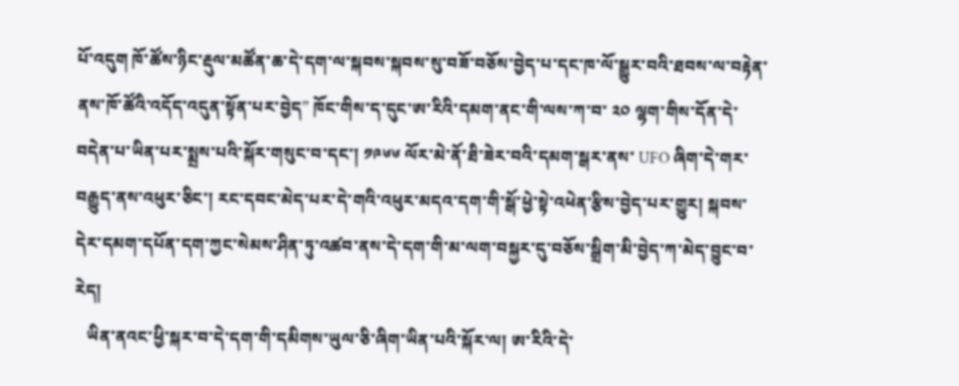པོ་འདུག ཁོ་ཚོས་ཉིང་རྡུལ་མཚོན་ཆ་དེ་དག་ལ་སྐབས་སྐབས་སུ་བཟོ་བཅོས་བྱེད་པ་དང་ཁ་ལོ་སྒྱུར་བའི་ཐབས་ལ་བརྟེན་ནས་ཁོ་ཚོའི་འདོད་འདུན་སྟོན་པར་བྱེད” ཁོང་གིས་ད་དུང་ཨ་རིའི་དམག་ནང་གི་ལས་ཀ་བ་ ༢༠ ལྷག་གིས་དོན་དེ་བདེན་པ་ཡིན་པར་སྨྲས་པའི་སྐོར་གསུང་བ་དང་། ༡༩༦༦ ལོར་མེ་ནོ་ཐི་ཟེར་བའི་དམག་སྒར་ནས་ UFO ཞིག་དེ་གར་བརྒྱུད་ནས་འཕུར་ཅིང་། རང་དབང་མེད་པར་དེ་གའི་འཕུར་མདའ་དག་གི་སྒོ་ཕྱེ་སྟེ་འཕེན་རྩིས་བྱེད་པར་གྱུར། སྐབས་དེར་དམག་དཔོན་དག་ཀྱང་སེམས་ཤིན་ཏུ་འཚབ་ནས་དེ་དག་གི་མ་ལག་བསྐྱར་དུ་བཅོས་སྒྲིག་མི་བྱེད་ཀ་མེད་བྱུང་བ་རེད།
   ཡིན་ནའང་ཕྱི་སྐར་བ་དེ་དག་གི་དམིགས་ཡུལ་ཅི་ཞིག་ཡིན་པའི་སྐོར་ལ། ཨ་རིའི་དེ་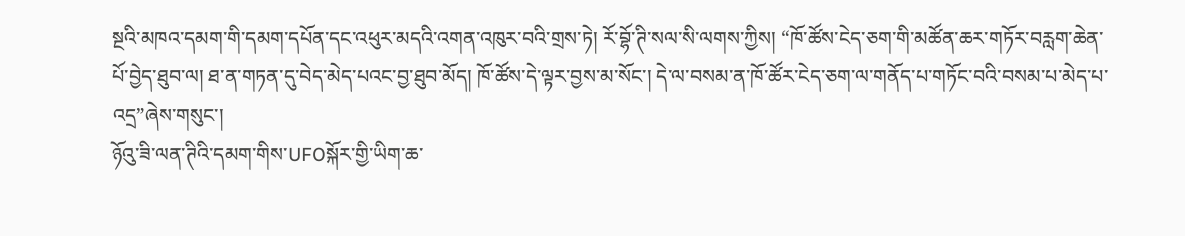སྔའི་མཁའ་དམག་གི་དམག་དཔོན་དང་འཕུར་མདའི་འགན་འཁུར་བའི་གྲས་ཏེ། རོ་བྷོ་ཊི་སལ་སི་ལགས་ཀྱིས། “ཁོ་ཚོས་ངེད་ཅག་གི་མཚོན་ཆར་གཏོར་བརླག་ཆེན་པོ་བྱེད་ཐུབ་ལ། ཐ་ན་གཏན་དུ་བེད་མེད་པའང་བྱ་ཐུབ་མོད། ཁོ་ཚོས་དེ་ལྟར་བྱས་མ་སོང་། དེ་ལ་བསམ་ན་ཁོ་ཚོར་ངེད་ཅག་ལ་གནོད་པ་གཏོང་བའི་བསམ་པ་མེད་པ་འདྲ”ཞེས་གསུང་།
ཉོའུ་ཟི་ལན་ཊིའི་དམག་གིས་UFOསྐོར་གྱི་ཡིག་ཆ་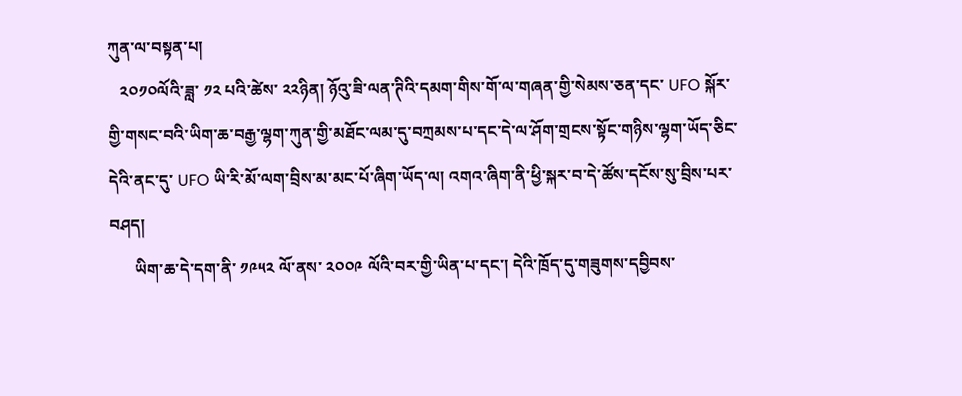ཀུན་ལ་བསྟན་པ།
   ༢༠༡༠ལོའི་ཟླ་ ༡༢ པའི་ཚེས་ ༢༢ཉིན། ཉོའུ་ཟི་ལན་ཊིའི་དམག་གིས་གོ་ལ་གཞན་གྱི་སེམས་ཅན་དང་ UFO སྐོར་གྱི་གསང་བའི་ཡིག་ཆ་བརྒྱ་ལྷག་ཀུན་གྱི་མཐོང་ལམ་དུ་བཀྲམས་པ་དང་དེ་ལ་ཤོག་གྲངས་སྟོང་གཉིས་ལྷག་ཡོད་ཅིང་དེའི་ནང་དུ་ UFO ཡི་རི་མོ་ལག་བྲིས་མ་མང་པོ་ཞིག་ཡོད་ལ། འགའ་ཞིག་ནི་ཕྱི་སྐར་བ་དེ་ཚོས་དངོས་སུ་བྲིས་པར་བཤད།
      ཡིག་ཆ་དེ་དག་ནི་ ༡༩༥༢ ལོ་ནས་ ༢༠༠༩ ལོའི་བར་གྱི་ཡིན་པ་དང་། དེའི་ཁྲོད་དུ་གཟུགས་དབྱིབས་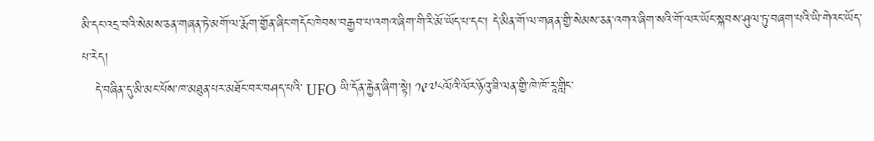མི་དང་འདྲ་བའི་སེམས་ཅན་གཞན་ཏེ་མགོ་ལ་རྨོག་གྱོན་ཞིང་གདོང་ཁེབས་བརྒྱབ་པ་འགའ་ཞིག་གི་རི་མོ་ཡོད་པ་དང་། དེ་མིན་གོ་ལ་གཞན་གྱི་སེམས་ཅན་འགའ་ཞིག་སའི་གོ་ལར་ཡོང་སྐབས་ཤུལ་ཏུ་བཞག་པའི་ཡི་གེའང་ཡོད་པ་རེད།
   དེ་བཞིན་དུ་མི་མང་པོས་ཁ་མཐུན་པར་མཐོང་བར་བཤད་པའི་ UFO ཡི་དོན་རྐྱེན་ཞིག་སྟེ། ༡༩༧༨ལོའི་ལོར་ཉོའུ་ཟི་ལན་གྱི་ཁེ་ཁོ་རཱ་གླིང་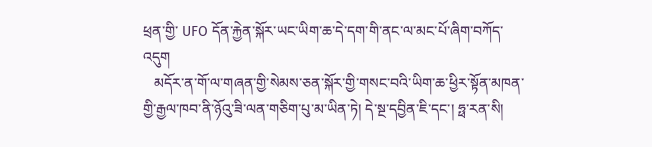ཕྲན་གྱི་ UFO དོན་རྐྱེན་སྐོར་ཡང་ཡིག་ཆ་དེ་དག་གི་ནང་ལ་མང་པོ་ཞིག་བཀོད་འདུག
   མདོར་ན་གོ་ལ་གཞན་གྱི་སེམས་ཅན་སྐོར་གྱི་གསང་བའི་ཡིག་ཆ་ཕྱིར་སྟོན་མཁན་གྱི་རྒྱལ་ཁབ་ནི་ཉོའུ་ཟི་ལན་གཅིག་པུ་མ་ཡིན་ཏེ། དེ་སྔ་དབྱིན་ཇི་དང་། ཧྥ་རན་སི།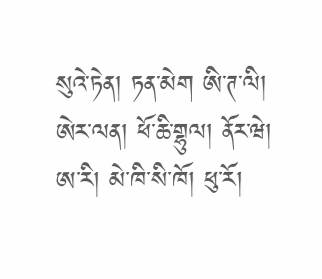སུའེ་ཏེན། ཏན་མེག ཨི་ཊ་ལི། ཨེར་ལན། ཕོ་ཆི་གྷུལ། ནོར་ཝེ། ཨ་རི། མེ་ཁི་སི་ཁོ། ཕུ་རོ།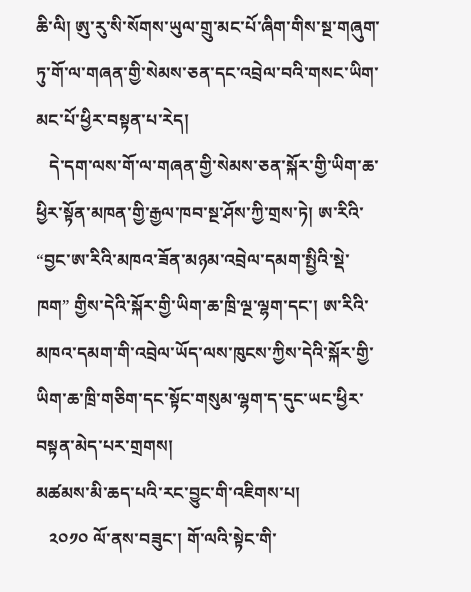ཆི་ལི། ཨུ་རུ་སི་སོགས་ཡུལ་གྲུ་མང་པོ་ཞིག་གིས་སྔ་གཞུག་ཏུ་གོ་ལ་གཞན་གྱི་སེམས་ཅན་དང་འབྲེལ་བའི་གསང་ཡིག་མང་པོ་ཕྱིར་བསྟན་པ་རེད།
   དེ་དག་ལས་གོ་ལ་གཞན་གྱི་སེམས་ཅན་སྐོར་གྱི་ཡིག་ཆ་ཕྱིར་སྟོན་མཁན་གྱི་རྒྱལ་ཁབ་སྔ་ཤོས་ཀྱི་གྲས་ཏེ། ཨ་རིའི་ “བྱང་ཨ་རིའི་མཁའ་ཟོན་མཉམ་འབྲེལ་དམག་སྤྱིའི་སྡེ་ཁག” གྱིས་དེའི་སྐོར་གྱི་ཡིག་ཆ་ཁྲི་ལྔ་ལྷག་དང་། ཨ་རིའི་མཁའ་དམག་གི་འབྲེལ་ཡོད་ལས་ཁུངས་ཀྱིས་དེའི་སྐོར་གྱི་ཡིག་ཆ་ཁྲི་གཅིག་དང་སྟོང་གསུམ་ལྷག་ད་དུང་ཡང་ཕྱིར་བསྟན་མེད་པར་གྲགས།
མཚམས་མི་ཆད་པའི་རང་བྱུང་གི་འཇིགས་པ།
   ༢༠༡༠ ལོ་ནས་བཟུང་། གོ་ལའི་སྟེང་གི་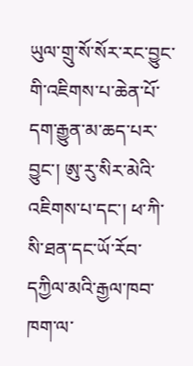ཡུལ་གྲུ་སོ་སོར་རང་བྱུང་གི་འཇིགས་པ་ཆེན་པོ་དག་རྒྱུན་མ་ཆད་པར་བྱུང་། ཨུ་རུ་སིར་མེའི་འཇིགས་པ་དང་། ཕ་ཀི་སི་ཐན་དང་ཡོ་རོབ་དཀྱིལ་མའི་རྒྱལ་ཁབ་ཁག་ལ་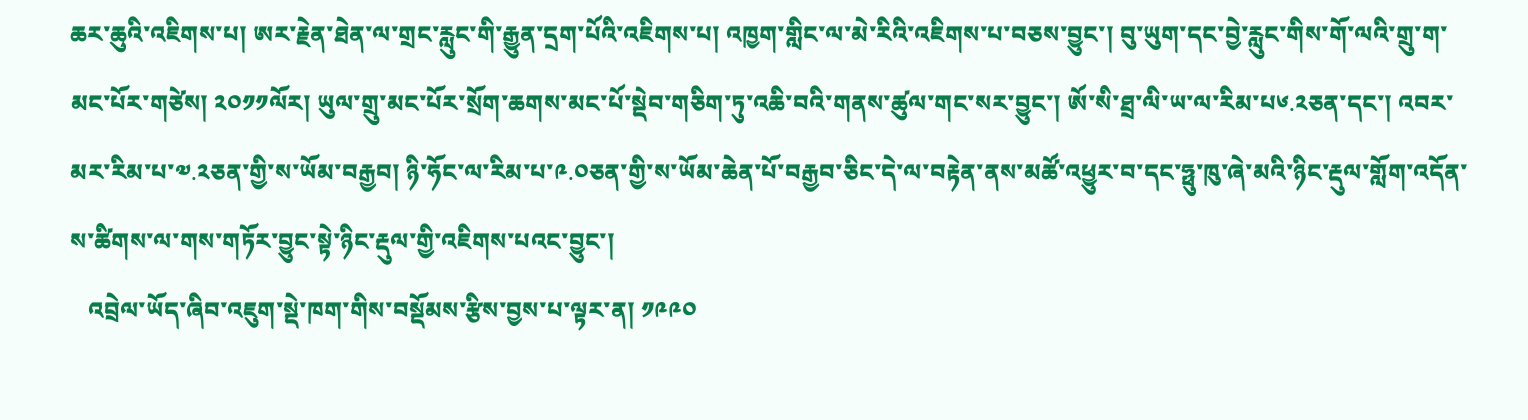ཆར་ཆུའི་འཇིགས་པ། ཨར་རྗེན་ཐེན་ལ་གྲང་རླུང་གི་རྒྱུན་དྲག་པོའི་འཇིགས་པ། འཁྱག་གླིང་ལ་མེ་རིའི་འཇིགས་པ་བཅས་བྱུང་། བུ་ཡུག་དང་བྱེ་རླུང་གིས་གོ་ལའི་གྲུ་ག་མང་པོར་གཙེས། ༢༠༡༡ལོར། ཡུལ་གྲུ་མང་པོར་སྲོག་ཆགས་མང་པོ་སྡེབ་གཅིག་ཏུ་འཆི་བའི་གནས་ཚུལ་གང་སར་བྱུང་། ཨོ་སི་ཐྲ་ལི་ཡ་ལ་རིམ་པ༦.༢ཅན་དང་། འབར་མར་རིམ་པ་༧.༢ཅན་གྱི་ས་ཡོམ་བརྒྱབ། ཉི་ཧོང་ལ་རིམ་པ་༩.༠ཅན་གྱི་ས་ཡོམ་ཆེན་པོ་བརྒྱབ་ཅིང་དེ་ལ་བརྟེན་ནས་མཚོ་འཕྱུར་བ་དང་ཧྥུ་ཁུ་ཞེ་མའི་ཉིང་རྡུལ་གློག་འདོན་ས་ཚིགས་ལ་གས་གཏོར་བྱུང་སྟེ་ཉིང་རྡུལ་གྱི་འཇིགས་པའང་བྱུང་།
   འབྲེལ་ཡོད་ཞིབ་འཇུག་སྡེ་ཁག་གིས་བསྡོམས་རྩིས་བྱས་པ་ལྟར་ན། ༡༩༩༠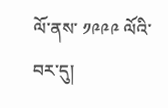ལོ་ནས་ ༡༩༩༩ ལོའི་བར་དུ།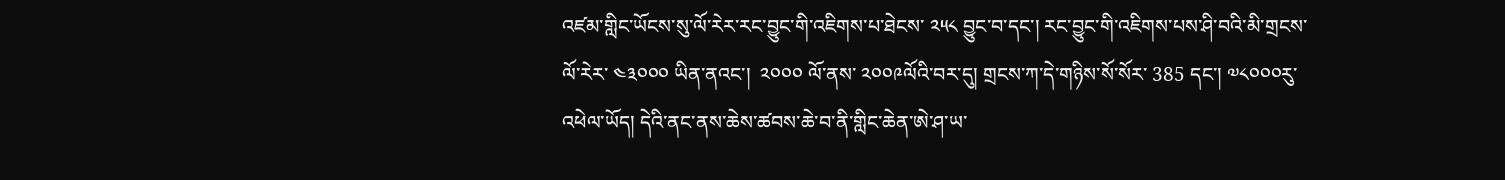འཛམ་གླིང་ཡོངས་སུ་ལོ་རེར་རང་བྱུང་གི་འཇིགས་པ་ཐེངས་ ༢༥༨ བྱུང་བ་དང་། རང་བྱུང་གི་འཇིགས་པས་ཤི་བའི་མི་གྲངས་ལོ་རེར་ ༤༣༠༠༠ ཡིན་ནའང་།  ༢༠༠༠ ལོ་ནས་ ༢༠༠༩ལོའི་བར་དུ། གྲངས་ཀ་དེ་གཉིས་སོ་སོར་ 385 དང་། ༧༨༠༠༠རུ་འཕེལ་ཡོད། དེའི་ནང་ནས་ཆེས་ཚབས་ཆེ་བ་ནི་གླིང་ཆེན་ཨེ་ཤ་ཡ་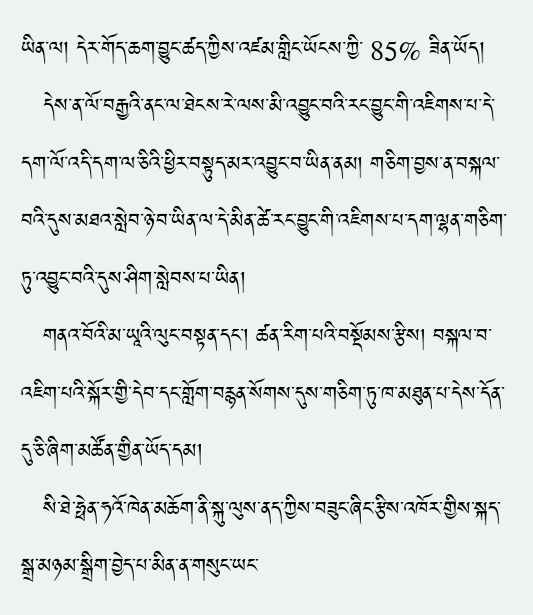ཡིན་ལ། དེར་གོད་ཆག་བྱུང་ཚད་ཀྱིས་འཛམ་གླིང་ཡོངས་ཀྱི་ 85% ཟིན་ཡོད།
   དེས་ན་ལོ་བརྒྱའི་ནང་ལ་ཐེངས་རེ་ལས་མི་འབྱུང་བའི་རང་བྱུང་གི་འཇིགས་པ་དེ་དག་ལོ་འདི་དག་ལ་ཅིའི་ཕྱིར་བསྟུད་མར་འབྱུང་བ་ཡིན་ནམ། གཅིག་བྱས་ན་བསྐལ་བའི་དུས་མཐའ་སླེབ་ཉེ་བ་ཡིན་ལ་དེ་མིན་ཚེ་རང་བྱུང་གི་འཇིགས་པ་དག་ལྷན་གཅིག་ཏུ་འབྱུང་བའི་དུས་ཤིག་སླེབས་པ་ཡིན།
   གནའ་བོའི་མ་ཡཱའི་ལུང་བསྟན་དང་། ཚན་རིག་པའི་བསྡོམས་རྩིས། བསྐལ་བ་འཇིག་པའི་སྐོར་གྱི་དེབ་དང་གློག་བརྙན་སོགས་དུས་གཅིག་ཏུ་ཁ་མཐུན་པ་དེས་དོན་དུ་ཅི་ཞིག་མཚོན་གྱིན་ཡོད་དམ།
   སི་ཐེ་ཧྥེན་ཧའོ་ཁེན་མཆོག་ནི་སྐུ་ལུས་ནད་ཀྱིས་བཟུང་ཞིང་རྩིས་འཁོར་གྱིས་སྐད་སྒྲ་མཉམ་སྒྲིག་བྱེད་པ་མིན་ན་གསུང་ཡང་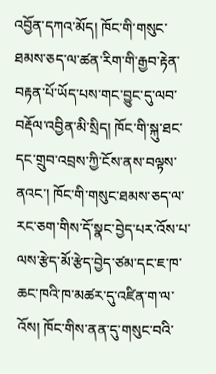འབྱོན་དཀའ་མོད། ཁོང་གི་གསུང་ཐམས་ཅད་ལ་ཚན་རིག་གི་རྒྱབ་རྟེན་བརྟན་པོ་ཡོད་པས་གང་བྱུང་དུ་ལབ་བརྡོལ་འབྱིན་མི་སྲིད། ཁོང་གི་སྐུ་ཐང་དང་གྲུབ་འབྲས་ཀྱི་ངོས་ནས་བལྟས་ནའང་། ཁོང་གི་གསུང་ཐམས་ཅད་ལ་རང་ཅག་གིས་དོ་སྣང་བྱེད་པར་འོས་པ་ལས་རྩེད་མོ་རྩེད་བྱེད་ཙམ་དང་ཇ་ཁ་ཆང་ཁའི་ཁ་མཚར་དུ་འཛིན་ག་ལ་འོས། ཁོང་གིས་ནན་དུ་གསུང་བའི་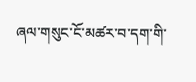ཞལ་གསུང་ངོ་མཚར་བ་དག་གི་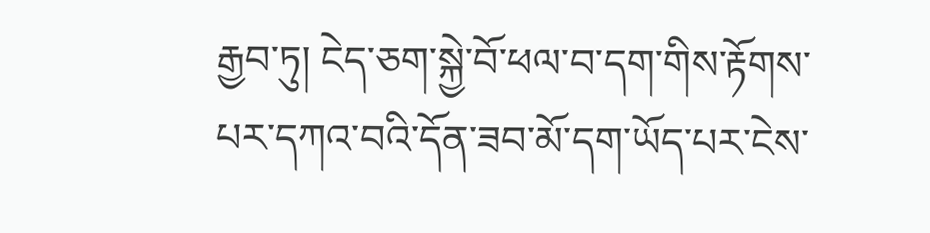རྒྱབ་ཏུ། ངེད་ཅག་སྐྱེ་བོ་ཕལ་བ་དག་གིས་རྟོགས་པར་དཀའ་བའི་དོན་ཟབ་མོ་དག་ཡོད་པར་ངེས་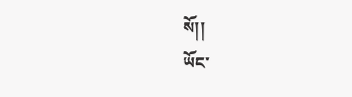སོ།།
ཡོང་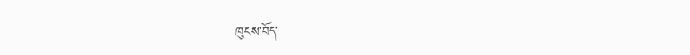ཁུངས་བོད་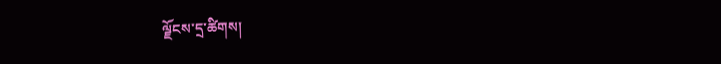ལྗོངས་དྲ་ཚིགས།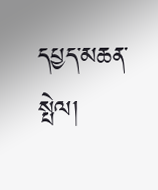དཔྱད་མཆན་སྤེལ།